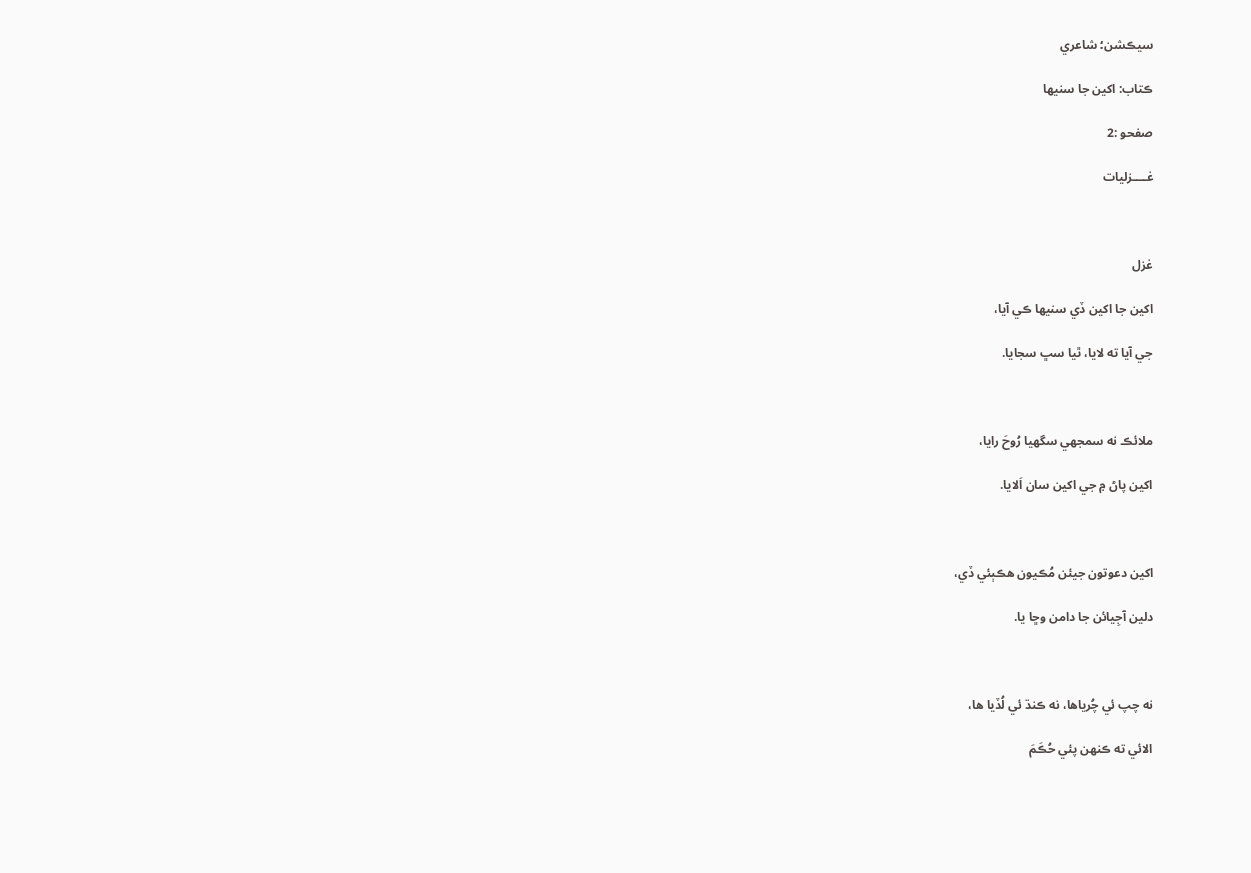سيڪشن؛ شاعري

ڪتاب: اکين جا سنيها

صفحو :2

غــــزليات



غزل

اکين جا اکين ڏي سنيها ڪي آيا،

جي آيا ته لايا، ٿيا سڀ سجايا.



ملائڪ نه سمجهي سگهيا رُوحَ رايا،

اکين پاڻ ۾ جي اکين سان اَلايا.



اکين دعوتون جيئن مُڪيون هڪٻئي ڏي،

دلين آجِيائن جا دامن وڇا يا.



نه چپ ئي چُرياها، نه ڪنڌ ئي لُڏيا ها،

الائي ته ڪنهن پئي حُڪَمَ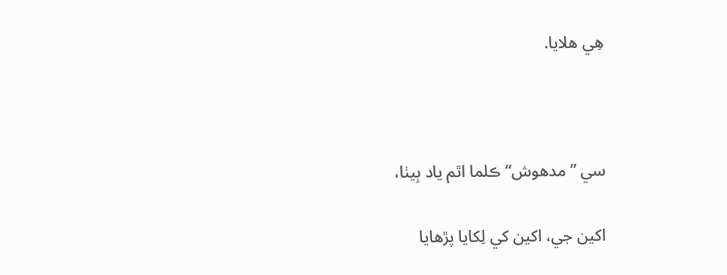هِي هلايا.



سي ”مدهوش“ ڪلما اٿم ياد بِيٺا،

اکين جي، اکين کي لِکايا پڙهايا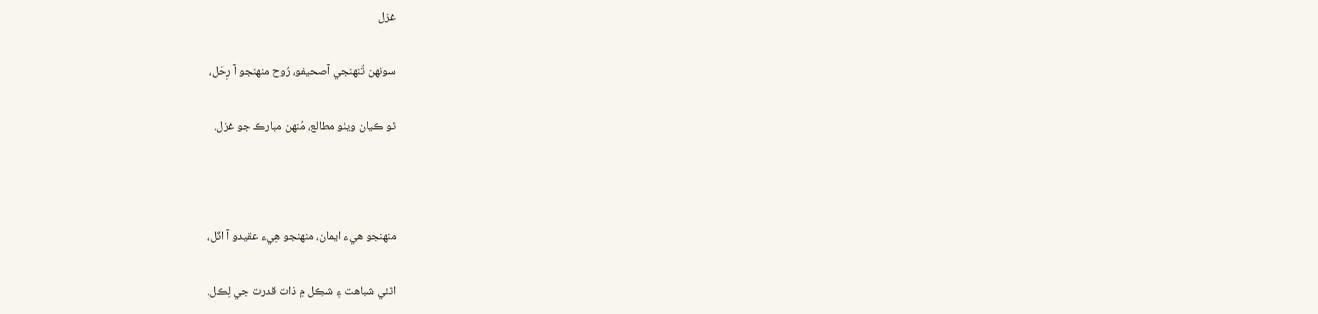غزل

سونهن تُنهنجي آصحيفو، رُوح منهنجو آ رِحَل،

ٿو ڪيان ويٺو مطالع، مُنهن مبارڪ جو غزل.



منهنجو هيء ايمان، منهنجو هِيء عقيدو آ اٽَل،

اٿئي شباهت ۽ شڪِل ۾ ذات قدرت جي لِڪل.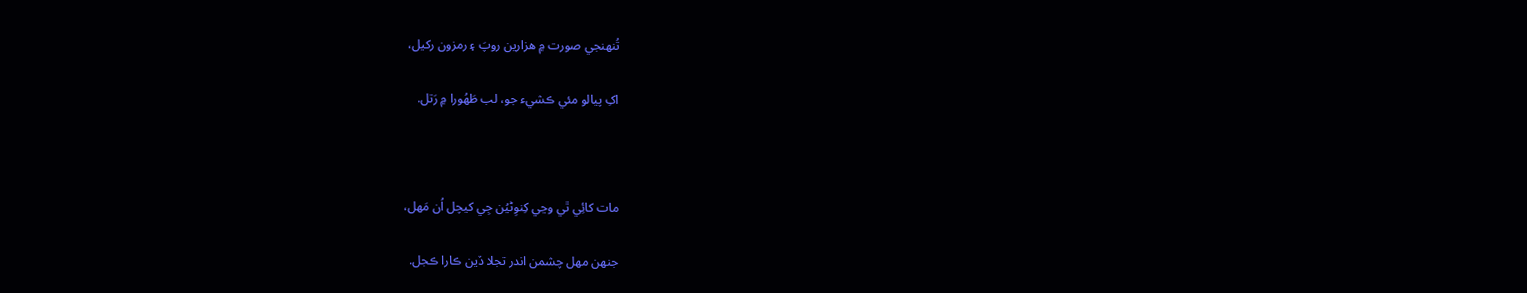تُنهنجي صورت ۾ هزارين روپَ ۽ رمزون رکيل،

اکِ پيالو مئي ڪشيء جو، لب طَهُورا ۾ رَتل.



مات کائِي ٿي وڃي کِنوِڻيُن جِي کيچل اُن مَهل،

جنهن مهل چشمن اندر تجلا ڏين ڪارا ڪجل.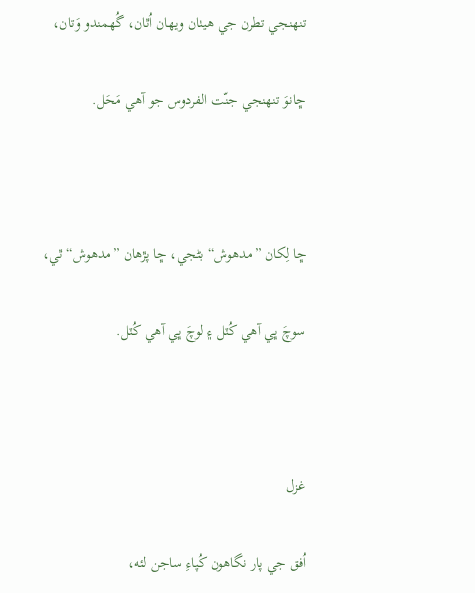تنهنجي تطرن جي هيٺان ويهان اُٿان، گُهمندو وَتان،

ڇانوَ تنهنجي جنّت الفردوس جو آهي مَحَل.



ڇا لِکان ”مدهوش“ بڻجي، ڇا پڙهان ”مدهوش“ ٿي،

سوچَ ڀي آهي کُٽل ۽ لوچَ ڀي آهي کُٽل.



غزل

اُفق جي پار نگاهون کُپاءِ ساجن لئه،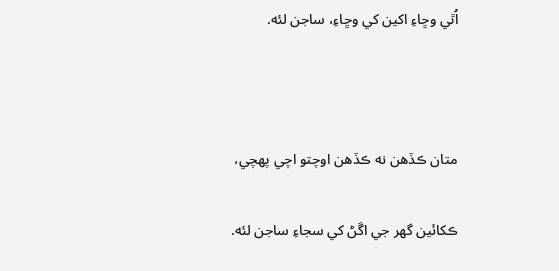اُٿي وڇاءِ اکين کي وڇاءِ، ساجن لئه.



متان ڪڏهن نه ڪڏهن اوچتو اچي پهچي،

ڪکائين گهر جي اڱڻ کي سجاءِ ساجن لئه.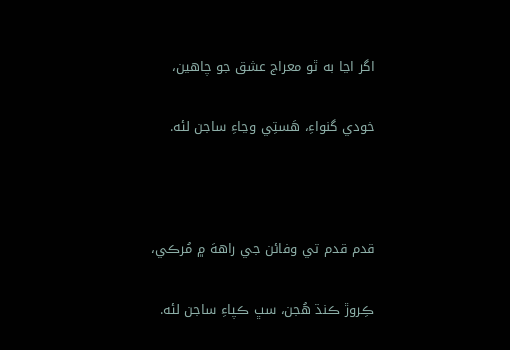اگر اڃا به ٿو معراج عشق جو چاهين،

خودي گنواءِ، هَستِي وڃاءِ ساجن لئه.



قدم قدم تي وفائن جي راههَ ۾ مُرڪي،

ڪِروڙ ڪنڌ هُجن، سڀ ڪپاءِ ساجن لئه.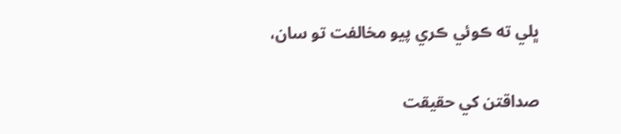ڀلي ته ڪوئي ڪري پيو مخالفت تو سان،

صداقتن کي حقيقت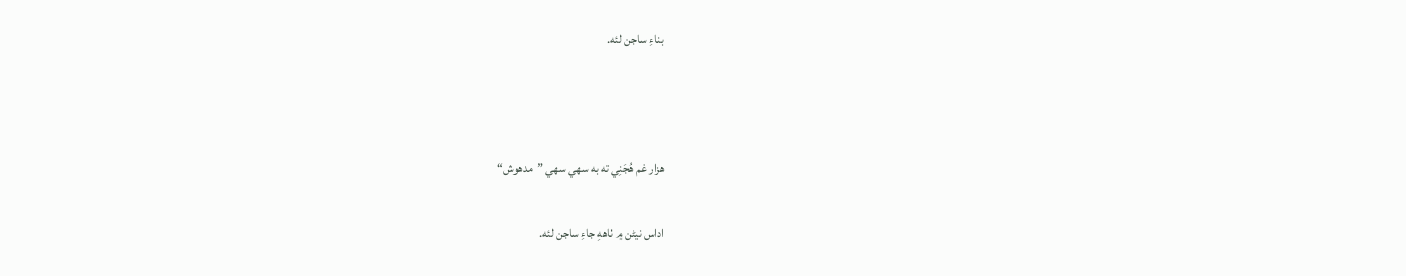بناءِ ساجن لئه.



هزار غم هُجَنِي ته به سهي سهي ”مدهوش“

اداس نيڻن ۾ ٺاههِ جاءِ ساجن لئه.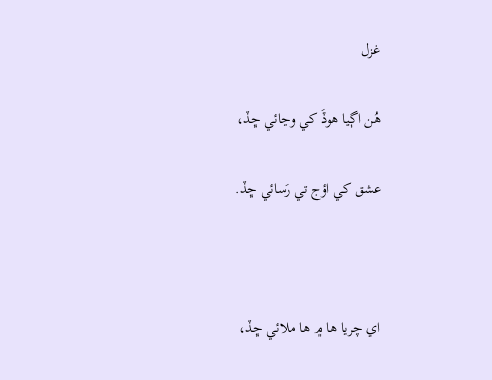غزل

هُن اڳيا هوڏَ کي وڃائي ڇڏ،

عشق کي اؤج تي رَسائي ڇڏ.



اي چريا ها ۾ ها ملائي ڇڏ،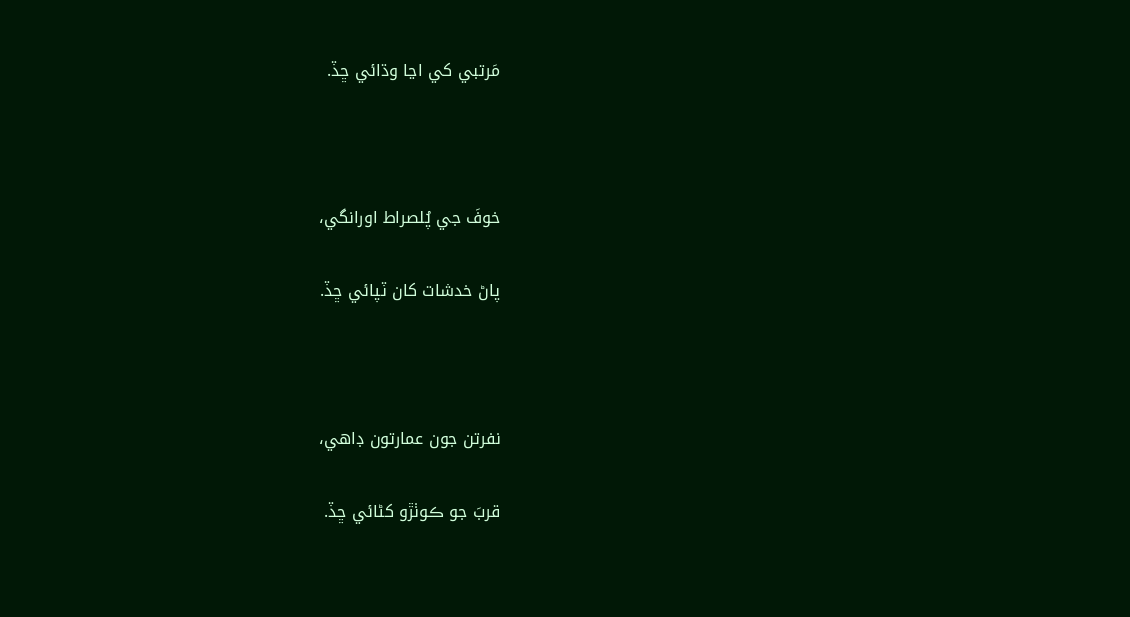مَرتبي کي اڃا وڌائي ڇڏ.



خوفَ جي پُلصراط اورانگي،

پاڻ خدشات کان ٽپائي ڇڏ.



نفرتن جون عمارتون ڊاهي،

قربَ جو ڪوٺڙو کڻائي ڇڏ.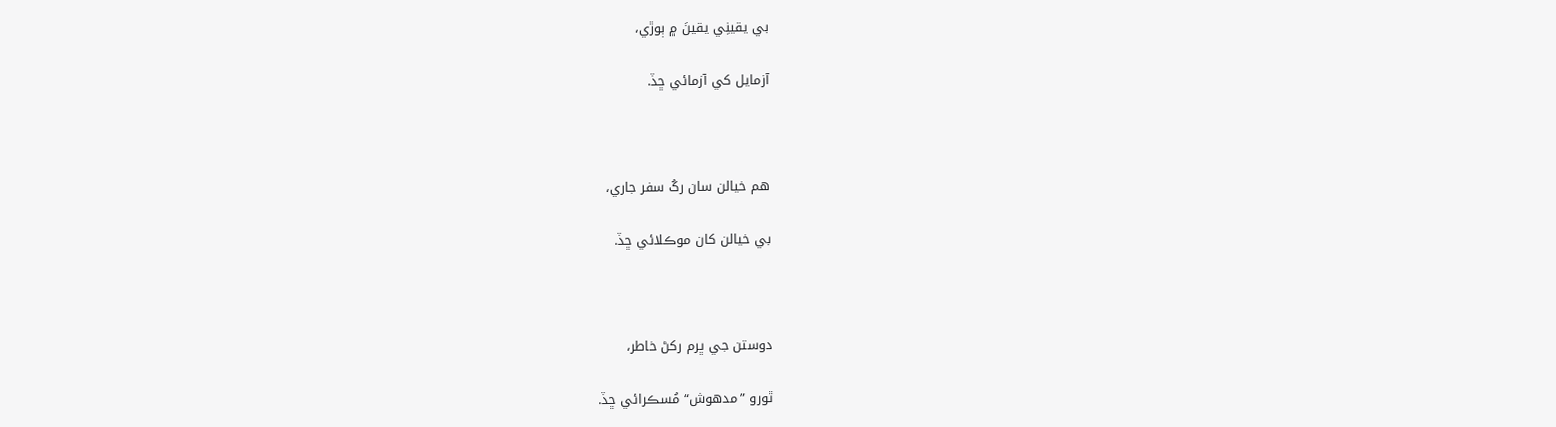بي يقينِي يقينَ ۾ ٻوڙي،

آزمايل کي آزمائي ڇڏ.



هم خيالن سان رکُ سفر جاري،

بي خيالن کان موڪلائي ڇڏ.



دوستن جي ڀرم رکڻ خاطر،

ٿورو ”مدهوش“ مُسڪرائي ڇڏ.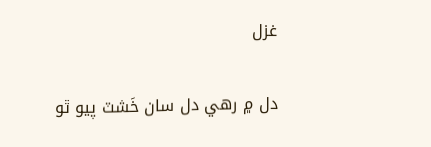غزل

دل ۾ رهي دل سان خَشٽ پيو ٿو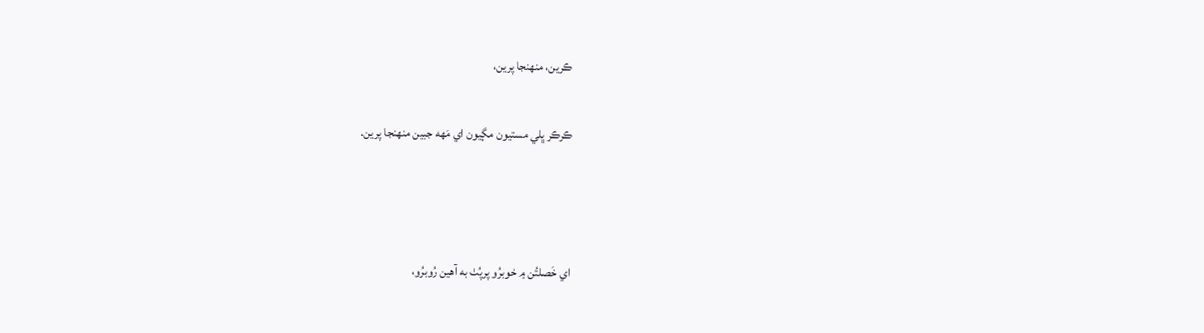ڪرين، منهنجا پرين،

ڪرڪر ڀلي مستيون مڳيون اي مَهه جبين منهنجا پرين.



اي خَصلتُن ۾ خوبرُو پرپُٺ به آهين رُوبرُو،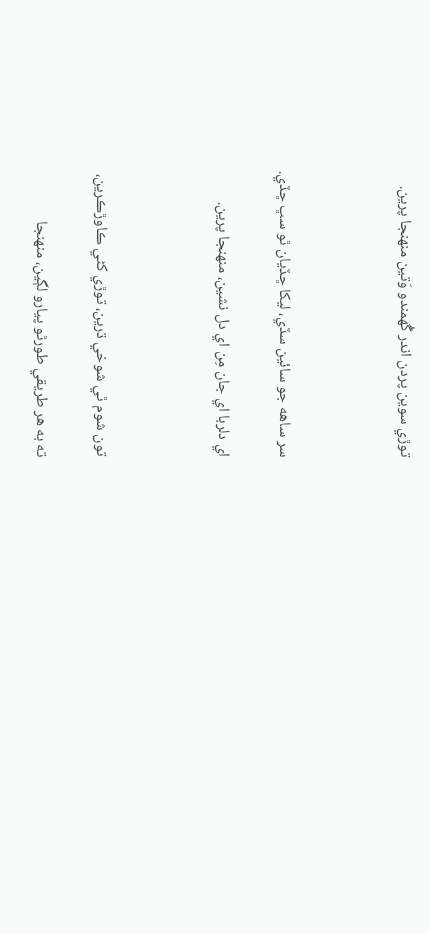توڙي سوين پردن اندر گُهمندو وَتين منهنجا پرين.



سر ساهه جو سائين سڏي، ليکا ڇڏيان ٿو سڀ ڇڏي.

اي دلربا اي جان مِن اي دل نشين، منهنجا پرين.



تون شوم ٿي شوخي ڌرين، توڙي کڻي ڪاوڙڪرين،

ته به هر طريقي طورٿو پيارو لڳين، منهنجا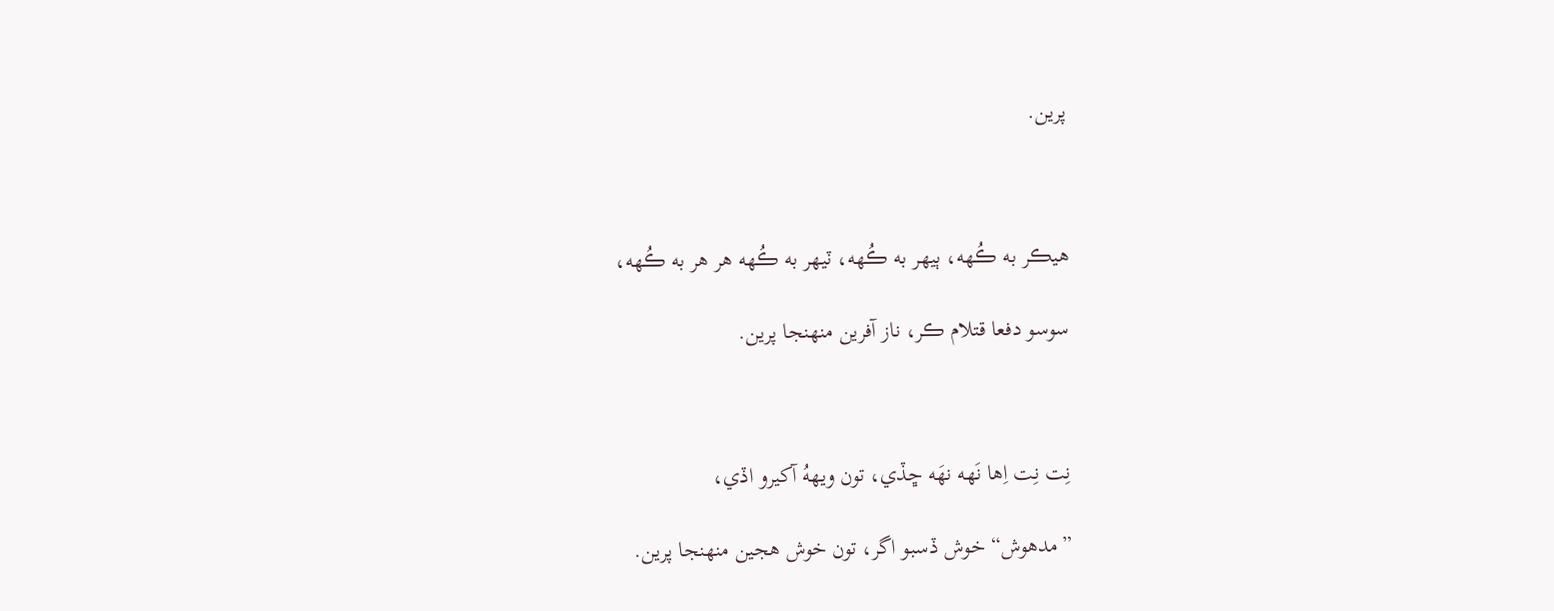پرين.



هيڪر به ڪُهه، ٻيهر به ڪُهه، ٽيهر به ڪُهه هر هر به ڪُهه،

سوسو دفعا قتلام ڪر، ناز آفرين منهنجا پرين.



نِت نِت اِها نَهه نهَه ڇڏي، تون ويههُ آکيرو اڏي،

”مدهوش“ خوش ڏسبو اگر، تون خوش هجين منهنجا پرين.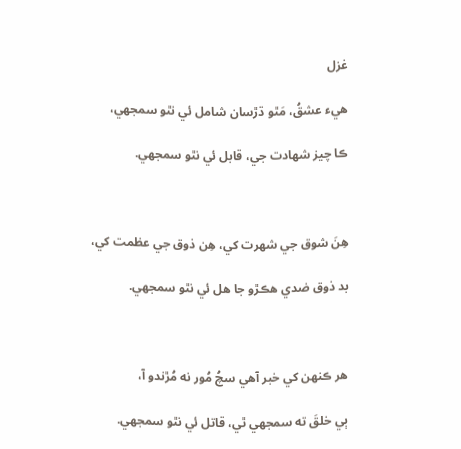غزل

هيء عشقُ، مَٿو ڌڙسان شامل ئي نٿو سمجهي،

ڪا چيز شهادت جي، قابل ئي نٿو سمجهي.



هِنَ شوق جي شهرت کي، هِن ذوق جي عظمت کي،

بد ذوق ضدي هڪڙو جا هل ئي نٿو سمجهي.



هر ڪنهن کي خبر آهي سچُ مُور نه مُڙندو آ،

ٻي خلقَ ته سمجهي ٿي، قاتل ئي نٿو سمجهي.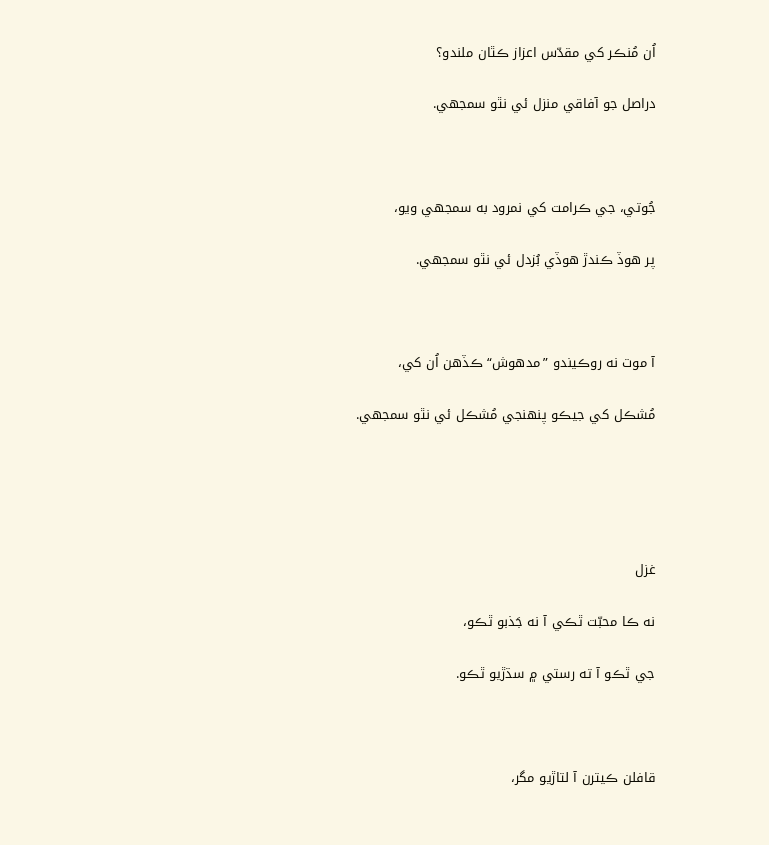اُن مُنڪر کي مقدّس اعزاز ڪٿان ملندو؟

دراصل جو آفاقي منزل ئي نٿو سمجهي.



جُوتي، جي ڪرامت کي نمرود به سمجهي ويو،

پر هوڏ ڪندڙ هوڏي بُزدل ئي نٿو سمجهي.



آ موت نه روڪيندو ”مدهوش“ ڪڏهن اُن کي،

مُشڪل کي جيڪو پنهنجي مُشڪل ئي نٿو سمجهي.





غزل

نه ڪا محبّت ٿڪي آ نه جَذبو ٿڪو،

جي ٿڪو آ ته رستي ۾ سڌڙيو ٿڪو.



قافلن ڪيترن آ لتاڙيو مگر،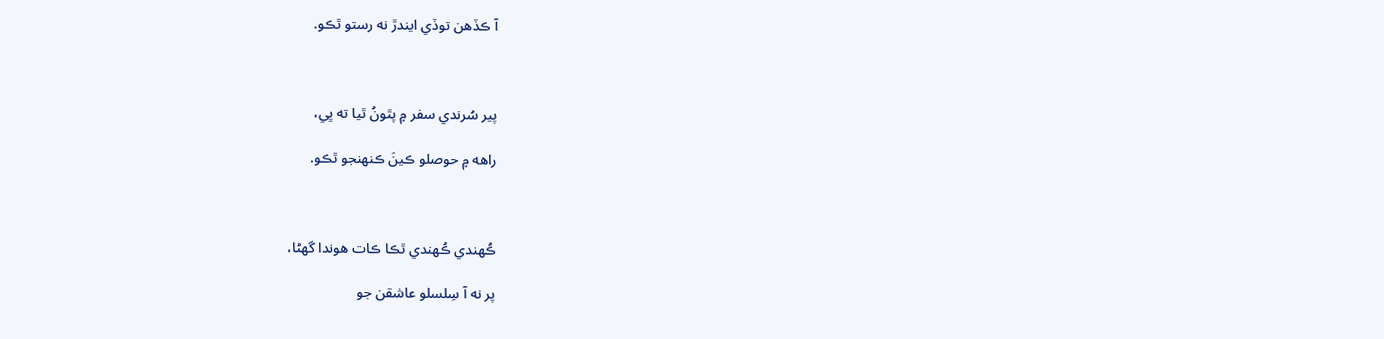آ ڪڏهن توڏي ايندڙ نه رستو ٿڪو.



پير سُرندي سفر ۾ پٿونُ ٿيا ته ڀي،

راهه ۾ حوصلو ڪينَ ڪنهنجو ٿڪو.



ڪُهندي ڪُهندي ٿڪا ڪات هوندا گهڻا،

پر نه آ سِلسلو عاشقن جو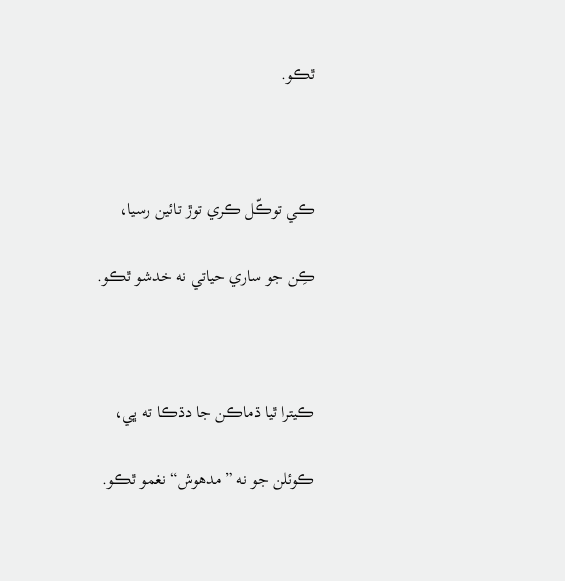ٿڪو.



ڪي توڪّل ڪري توڙ تائين رسيا،

ڪِن جو ساري حياتي نه خدشو ٿڪو.



ڪيترا ٿيا ڌماڪن جا دڌڪا ته ڀي،

ڪوئلن جو نه ”مدهوش“ نغمو ٿڪو.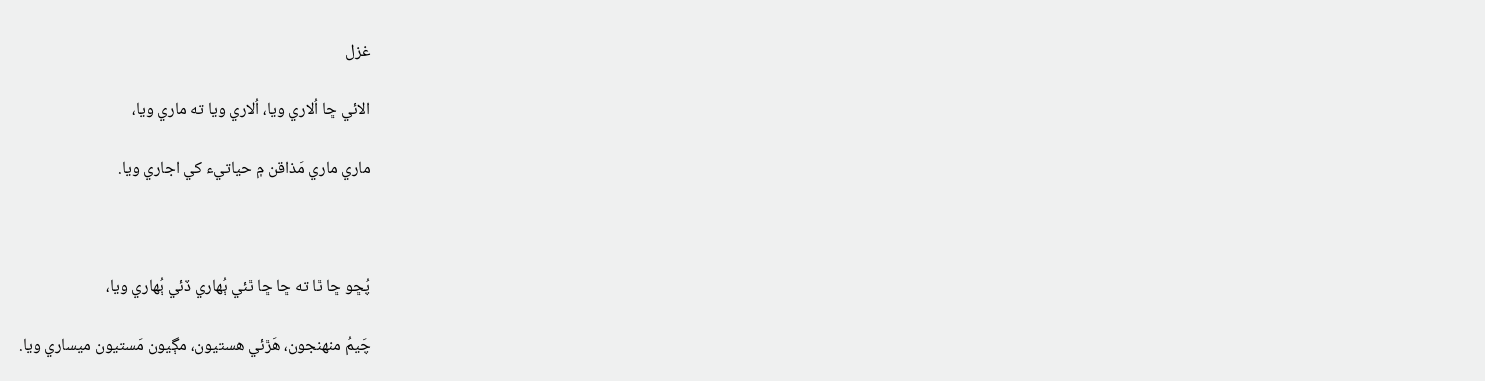غزل

الائي ڇا اُلاري ويا، اُلاري ويا ته ماري ويا،

ماري ماري مَذاقن ۾ حياتيء کي اجاري ويا.



پُڇو ڇا ٿا ته ڇا ڇا ٿئي ٻُهاري ڏئي ٻُهاري ويا،

چَيمُ منهنجون، هَڙئي هستيون، مڳيون مَستيون ميساري ويا.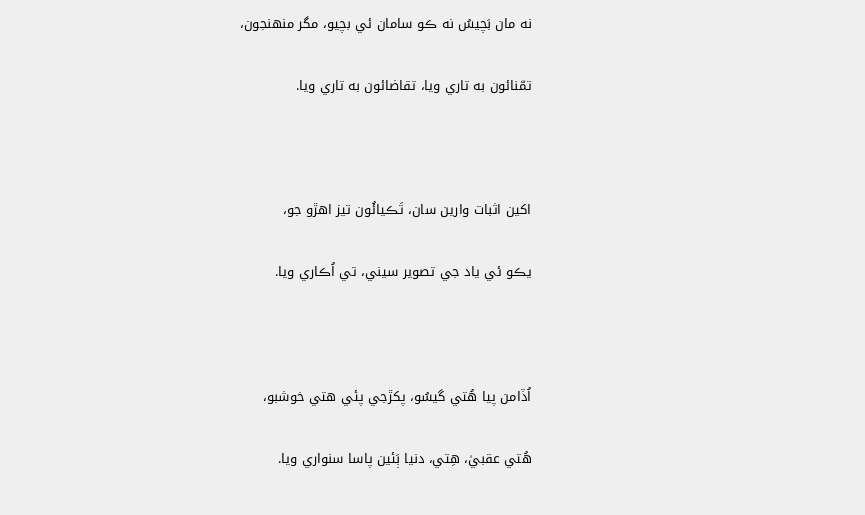نه مان بَچيسُ نه ڪو سامان ئي بچيو، مگر منهنجون،

تمّنائون به تاري ويا، تقاضائون به تاري ويا.



اکين اثبات وارين سان، تَڪيائُون تيز اهڙو جو،

يڪو ئي ياد جي تصوير سيني، تي اُڪاري ويا.



اُڏامن پيا هُتي گيسُو، پکڙجي پئي هتي خوشبو،

هُتي عقبيٰ، هِتي، دنيا ٻَئين پاسا سنواري ويا.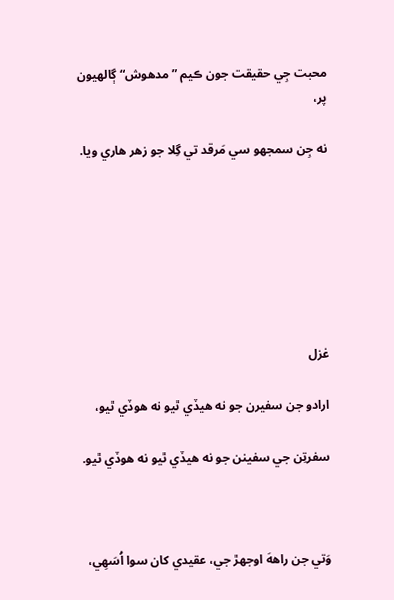محبت جِي حقيقت جون ڪيم ”مدهوش“ ڳالهيون پر،

نه جِن سمجهو سي مَرقد تي گِلا جو زهر هاري ويا.







غزل

ارادو جن سفيرن جو نه هيڏي ٿيو نه هوڏي ٿيو،

سفرتِن جي سفينن جو نه هيڏي ٿيو نه هوڏي ٿيو.



وَتي جن راههَ اوجهڙ جي، عقيدي کان سوا اُسَهِي،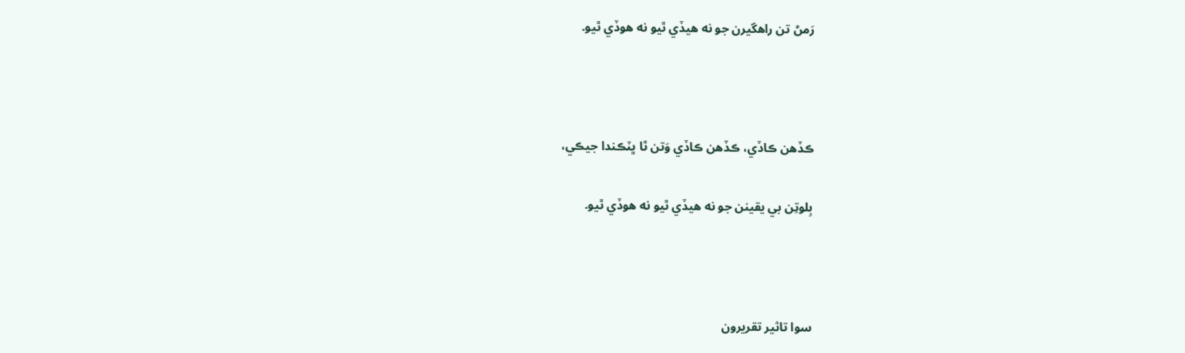رَمڻ تن راهگيرن جو نه هيڏي ٿيو نه هوڏي ٿيو.



ڪڏهن ڪاڏي، ڪڏهن ڪاڏي وَتن ٿا ڀٽڪندا جيڪي،

بِلوتِن بي يقينن جو نه هيڏي ٿيو نه هوڏي ٿيو.



سوا تاثير تقريرون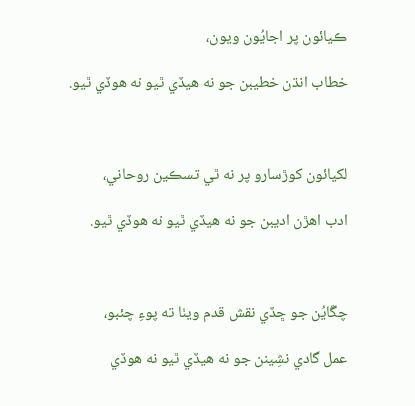ڪيائون پر اجايُون ويون،

خطاب انڌن خطيبن جو نه هيڏي ٿيو نه هوڏي ٿيو.



لکيائون کوڙسارو پر نه ٿي تسڪين روحاني،

ادب اهڙن اديبن جو نه هيڏي ٿيو نه هوڏي ٿيو.



چڱايُن جو ڇڏي نقش قدم ويٺا ته پوءِ چئبو،

عمل گادي نشِينن جو نه هيڏي ٿيو نه هوڏي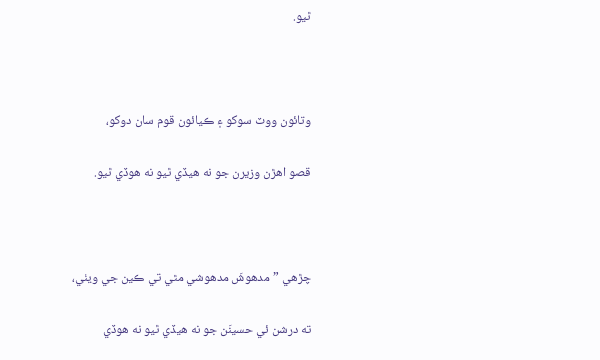ٿيو.



وتائون ووٽ سوکو ۽ ڪيائون قوم سان دوکو،

قصو اهڙن وزيرن جو نه هيڏي ٿيو نه هوڏي ٿيو.



چڙهي ”مدهوشَ مدهوشي مٿي تي ڪين جي ويٺي،

ته درشن ئي حسينَن جو نه هيڏي ٿيو نه هوڏي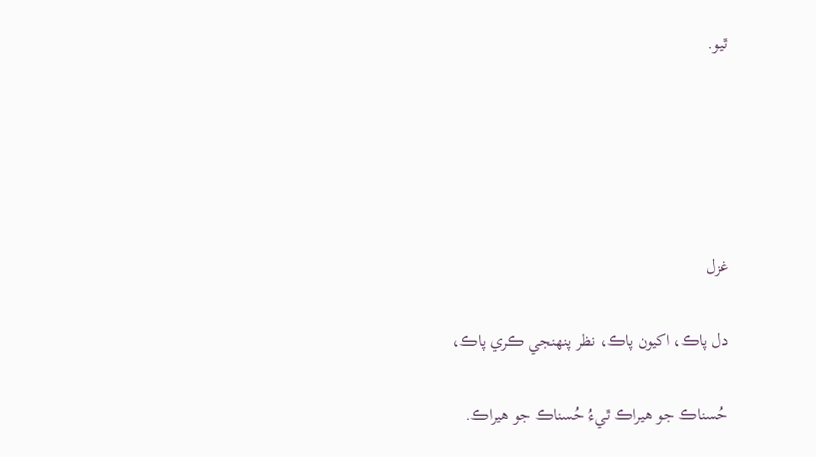ٿيو.





غزل

دل پاڪ، اکيون پاڪ، نظر پنهنجي ڪري پاڪ،

حُسناڪ جو هيراڪ ٿيءُ حُسناڪ جو هيراڪ.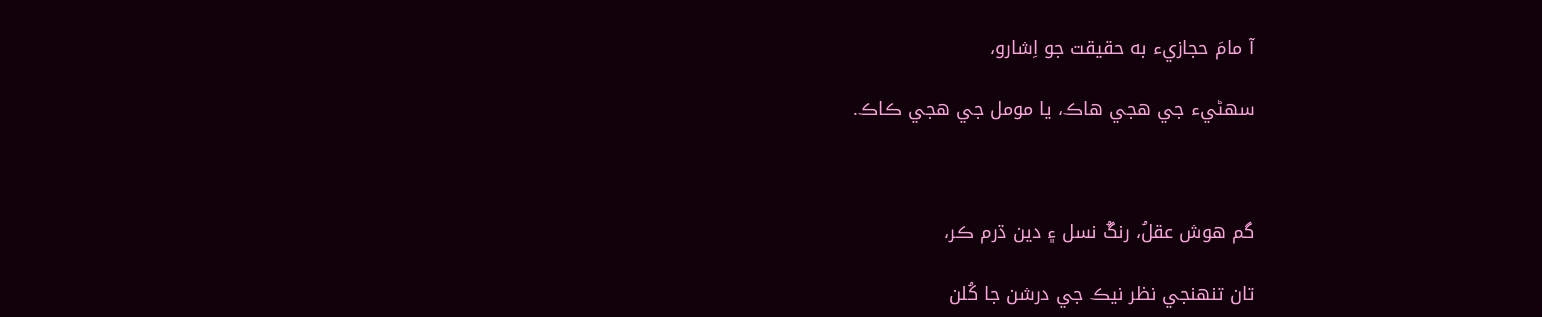آ مامَ حجازيء به حقيقت جو اِشارو،

سهڻيء جي هجي هاڪ، يا مومل جي هجي ڪاڪ.



گم هوش عقلُ، رنگُ نسل ۽ دين ڌرم ڪر،

تان تنهنجي نظر نيڪ جي درشن جا کُلن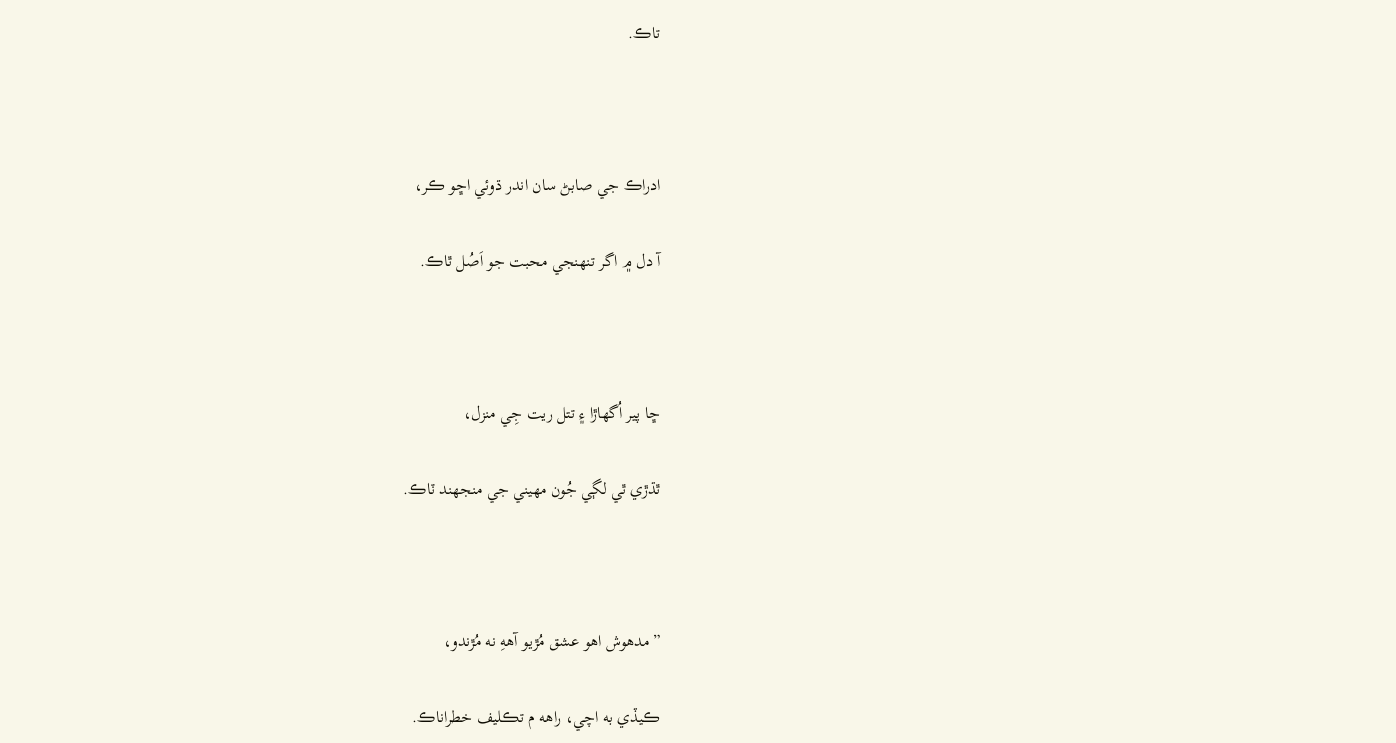تاڪ.



ادراڪ جي صابڻ سان اندر ڌوئي اڇو ڪر،

آ دل ۾ اگر تنهنجي محبت جو اَصُل ٿاڪ.



ڇا پير اُگهاڙا ۽ تتل ريت جِي منزل،

ٿڌڙي ٿي لڳي جُون مهيني جي منجهند ٽاڪ.



”مدهوش اهو عشق مُڙيو آههِ نه مُڙندو،

ڪيڏي به اچي، راهه م تڪليف خطراناڪ.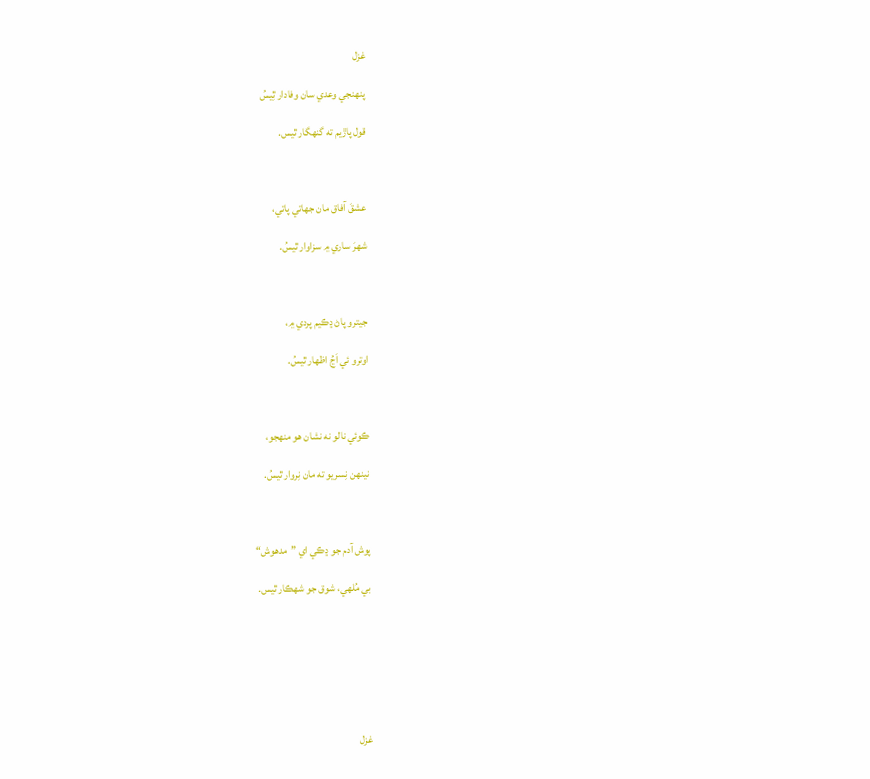غزل

پنهنجي وعدي سان وفادار ٿِيسُ

قول پاڙيم ته گنهگار ٿيس.



عشقَ آفاق مان جهاتي پاتي،

شهرَ ساري ۾ سزاوار ٿيسُ.



جيترو پاڻ ڍڪيم پردي ۾،

اوترو ئي اَڃُ اظهار ٿيسُ.



ڪوئي نالو نه نشان هو منهجو،

نينهن نِسريو ته مان نِروار ٿيسُ.



پوش آدم جو ڍڪي اي ”مدهوش“

بي مُلهي، شوق جو شهڪار ٿيس.







غزل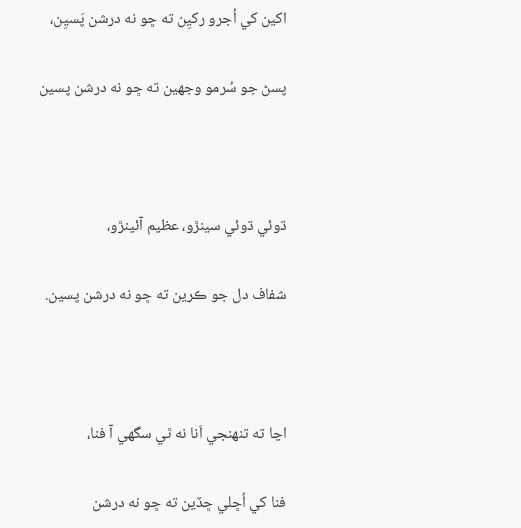اکين کي اُجرو رکيِن ته ڇو نه درشن پَسيِن،

پسڻ جو سُرمو وجهين ته ڇو نه درشن پسين



ڌوئي ڌوئي سينڙو، عظيم آئينڙو،

شفاف دل جو ڪرين ته ڇو نه درشن پسين.



اڃا ته تنهنجي اَنا نه ٿي سگهي آ فنا،

فنا کي اُڇلي ڇڏين ته ڇو نه درشن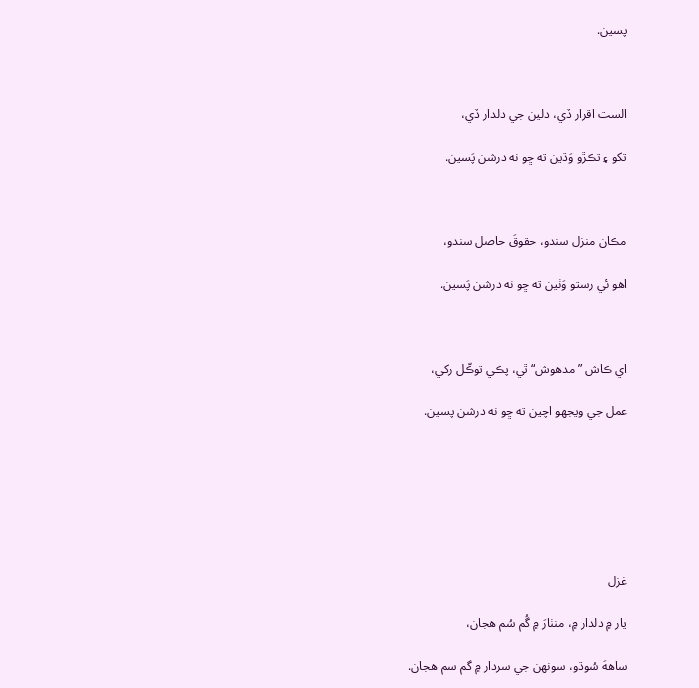پسين.



الست اقرار ڏي، دلين جي دلدار ڏي،

تکو ۽ تڪڙو وَڌين ته ڇو نه درشن پَسين.



مڪان منزل سندو، حقوقَ حاصل سندو،

اهو ئي رستو وَٺين ته ڇو نه درشن پَسين.



اي ڪاش ”مدهوش“ ٿي، پڪي توڪّل رکي،

عمل جي ويجهو اچين ته ڇو نه درشن پسين.







غزل

يار ۾ دلدار ۾، منٺارَ ۾ گُم سُم هجان،

ساههَ سُوڌو، سونهن جي سردار ۾ گم سم هجان.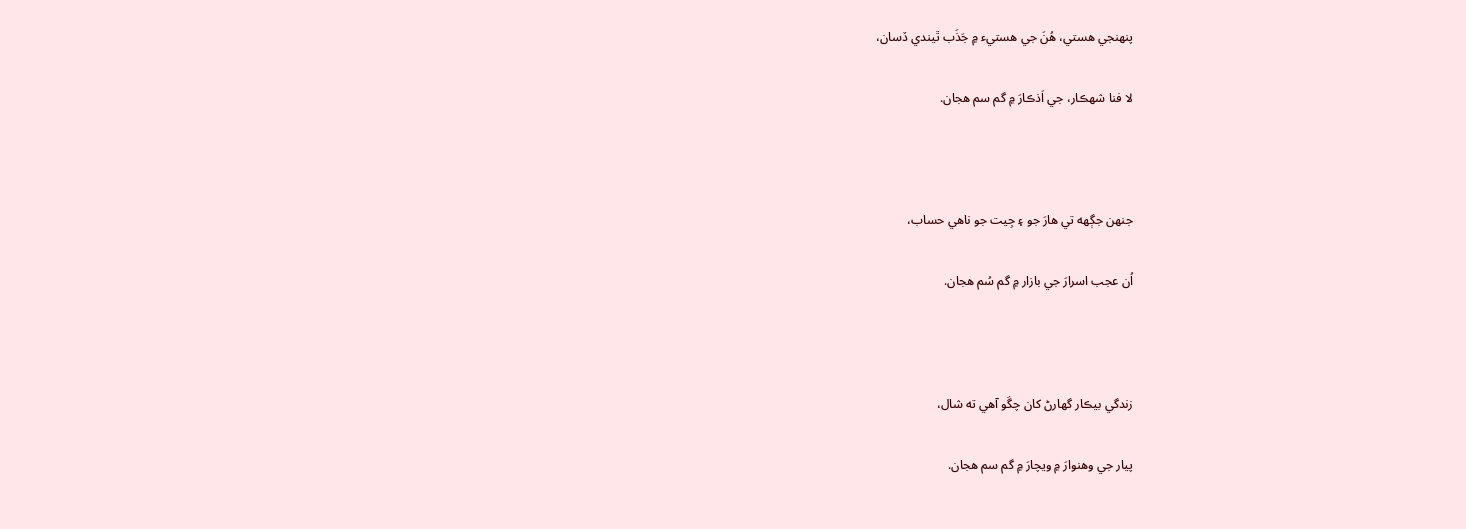پنهنجي هستي، هُنَ جي هستيء ۾ جَذَب ٿيندي ڏسان،

لا فنا شهڪار، جي اَذڪارَ ۾ گم سم هجان.



جنهن جڳهه تي هارَ جو ۽ جِيت جو ناهي حساب،

اُن عجب اسرارَ جي بازار ۾ گم سُم هجان.



زندگي بيڪار گهارڻ کان چڱو آهي ته شال،

پيار جي وهنوارَ ۾ ويچارَ ۾ گم سم هجان.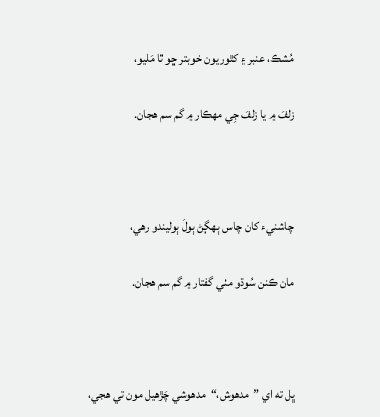مُشڪ، عنبر ۽ کٿوريون خوبتر ڇو ٿا مَليو،

زلفَ ۾ يا زلفَ جِي مهڪار ۾ گم سم هجان.



چاشنيء کان چاس ٻهڳڻ ٻولَ ٻوليندو رهي،

مان ڪنن سُوڌو مٺي گفتار ۾ گم سم هجان.



ڀل ته اي ”مدهوش،“مدهوشي چَڙهيل مون تي هجي،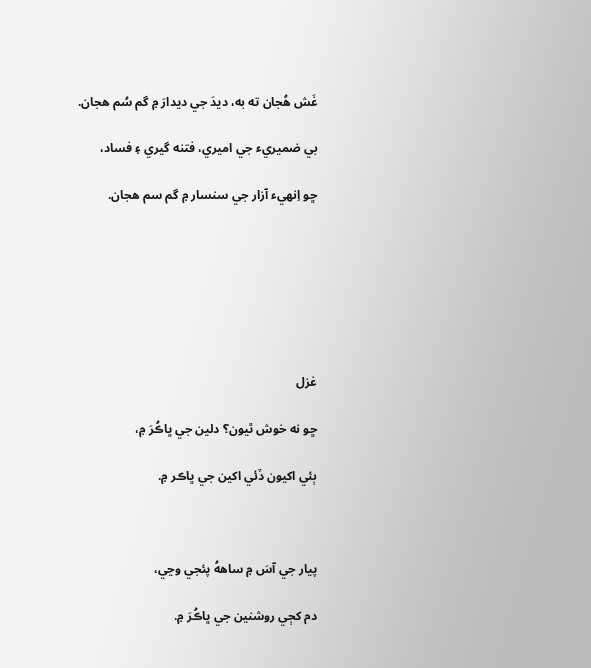غَش هُجان ته به، ديدَ جي ديدارَ ۾ گم سُم هجان.

بي ضميريء جي اميري، فتنه گيري ۽ فساد،

ڇو اِنهيء آزار جي سنسار ۾ گم سم هجان.







غزل

ڇو نه خوش ٿيون؟ دلين جي ڀاڪُرَ ۾،

ٻئي اکيون ڏئي اکين جي ڀاڪر ۾.



پيار جي آسَ ۾ ساههُ پئجي وڃي،

دم کڄي روشنين جي ڀاڪُرَ ۾.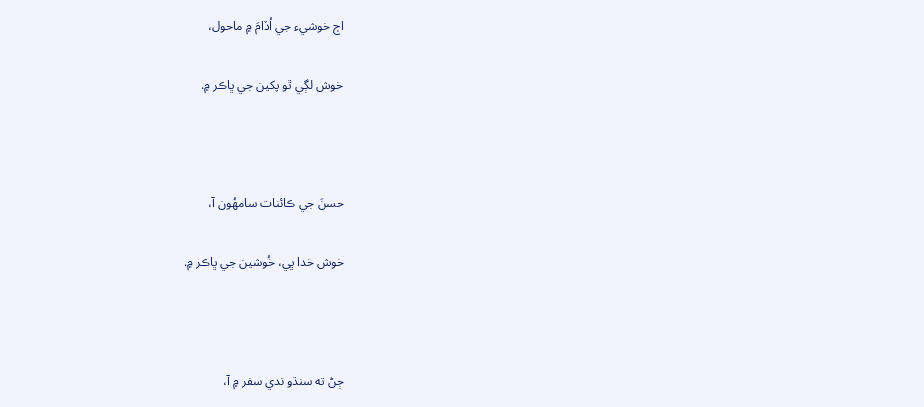اڄ خوشيء جي اُڏامَ ۾ ماحول،

خوش لڳي ٿو پکين جي ڀاڪر ۾.



حسنَ جي ڪائنات سامهُون آ،

خوش خدا ڀي، خُوشين جي ڀاڪر ۾.



ڄڻ ته سنڌو ندي سفر ۾ آ،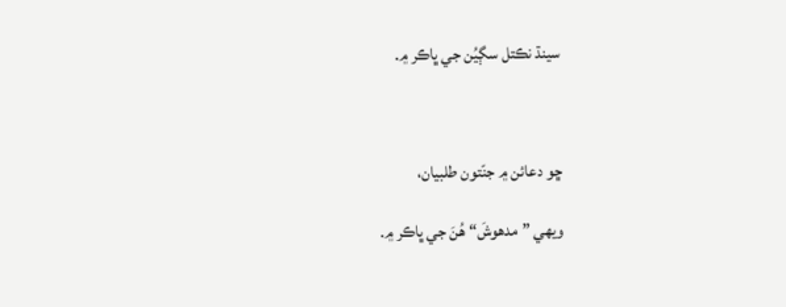سينڌ نڪتل سڳيُن جي ڀاڪر ۾.



ڇو دعائن ۾ جنّتون طلبيان،

ويهي ”مدهوشَ“ هُنَ جي ڀاڪر ۾.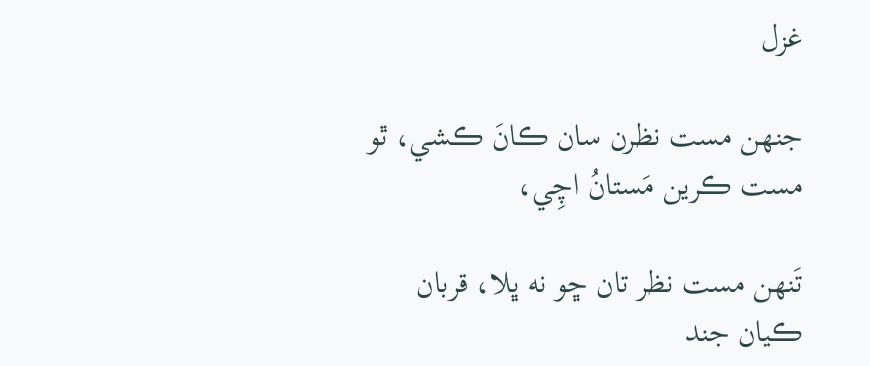غزل

جنهن مست نظرن سان ڪانَ ڪشي، ٿو مست ڪرين مَستانُ اچِي،

تَنهن مست نظر تان ڇو نه ڀلا، قربان ڪيان جند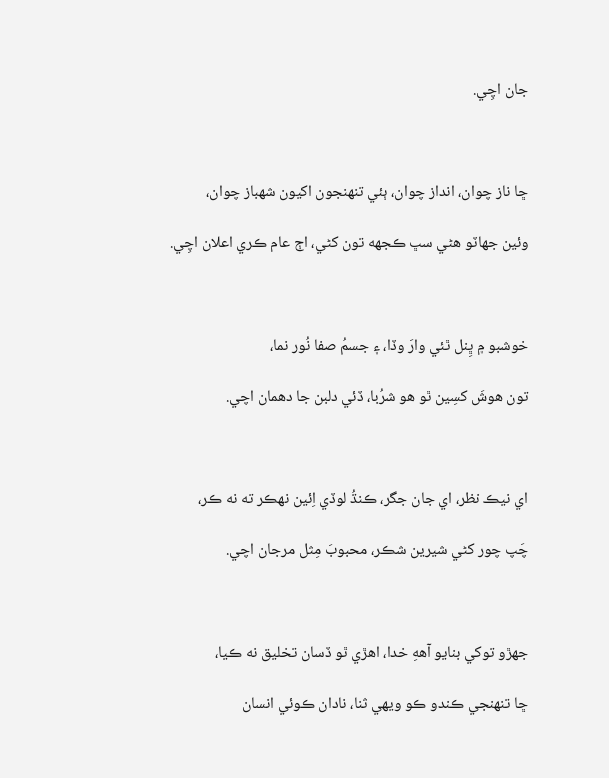جان اچِي.



ڇا ناز چوان، انداز چوان، ٻئي تنهنجون اکيون شهباز چوان،

وئين جهاٽو هڻي سڀ ڪجهه تون کڻي، اڄ عام ڪري اعلان اچِي.



خوشبو ۾ ڀِنل ٿئي وارَ وڏا، ۽ جسمُ صفا نُور نما،

تون هوشَ کسِين ٿو هو شرُبا، ڏئي دلبن جا دهمان اچي.



اي نيڪ نظر، اي جان جگر، ڪنڌُ لوڏي اِئين نهڪر ته نه ڪر،

چَپ چور کڻي شيرين شڪر، محبوبَ مِثل مرجان اچي.



جهڙو توکي بنايو آههِ خدا، اهڙي ٿو ڏسان تخليق نه ڪيا،

ڇا تنهنجي ڪندو ڪو ويهي ثنا، نادان ڪوئي انسان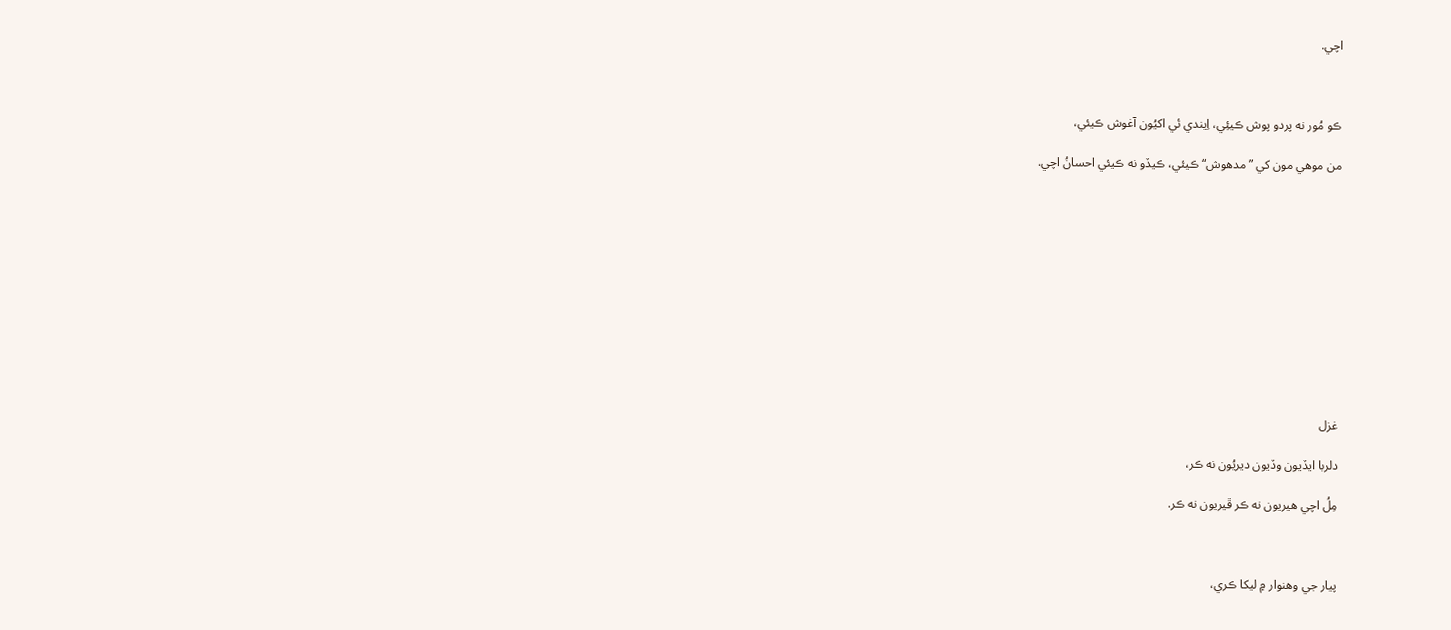اچي.



ڪو مُور نه پردو پوش ڪيئِي، اِيندي ئي اکيُون آغوش ڪيئي،

من موهي مون کي ”مدهوش“ ڪيئي، ڪيڏو نه ڪيئي احسانُ اچي.












غزل

دلربا ايڏيون وڏيون ديريُون نه ڪر،

مِلُ اچي هيريون نه ڪر ڦيريون نه ڪر.



پيار جي وهنوار ۾ ليکا ڪري،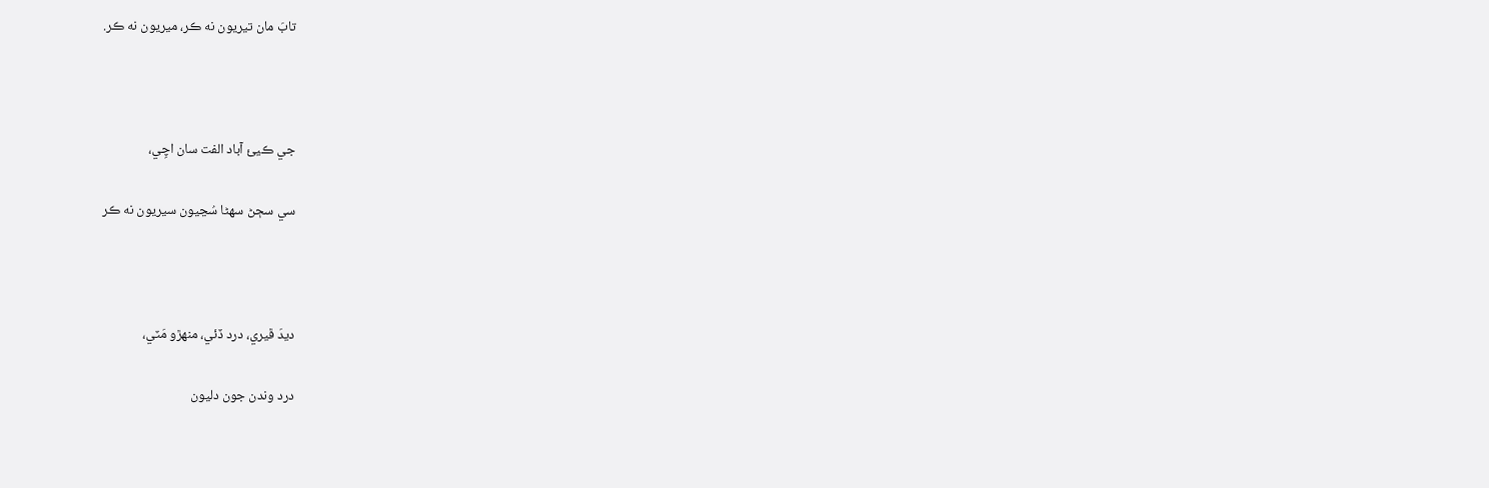تابَ مان تيريون نه ڪر، ميريون نه ڪر.



جي ڪيئ آباد الفت سان اچِي،

سي سڄڻ سهڻا سُڃيون سيريون نه ڪر



ديدَ ڦيري، درد ڏئي، منهڙو مَٽي،

درد وندن جون دليون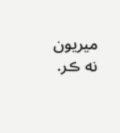ميريون نه ڪر.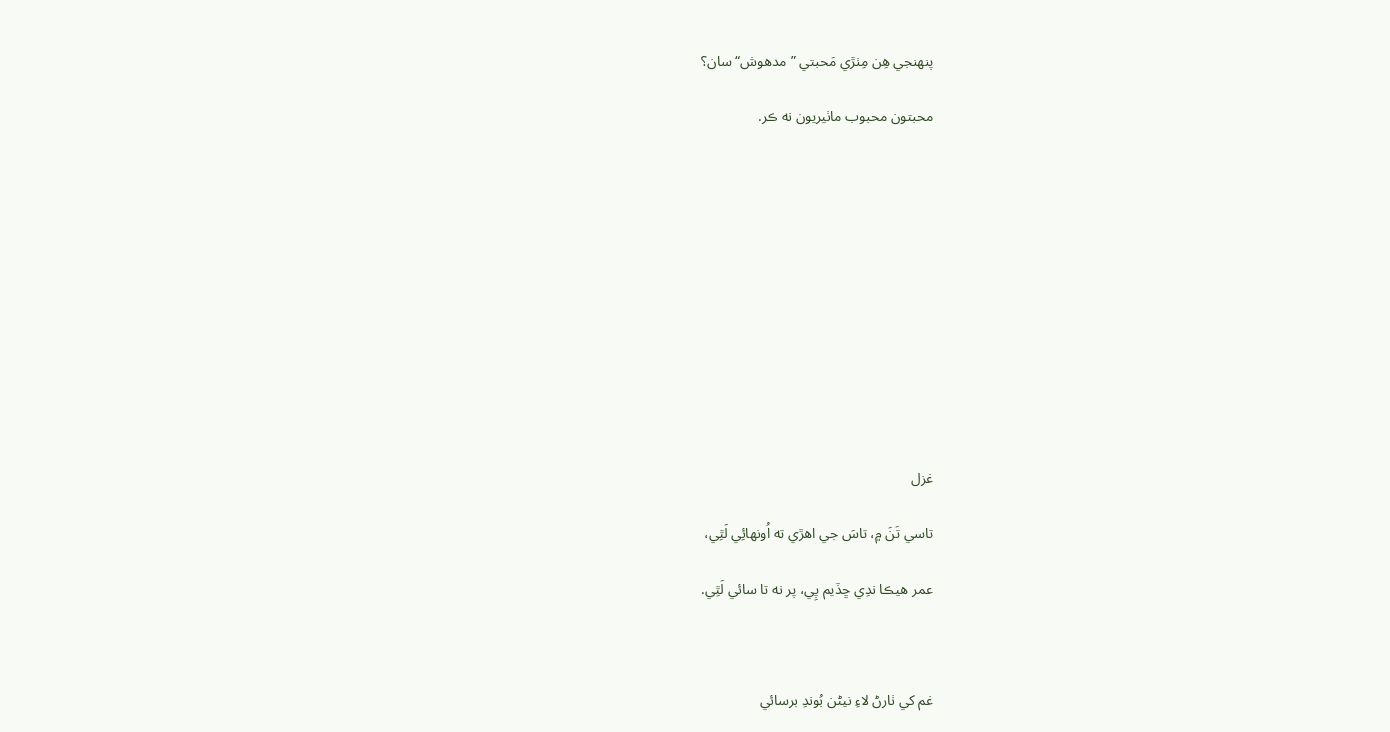پنهنجي هِن مِٺڙي مَحبتي ”مدهوش“ سان؟

محبتون محبوب ماٺيريون نه ڪر.












غزل

تاسي تَنَ ۾، تاسَ جي اهڙي ته اُونهائِي لَٿِي،

عمر هيڪا ندِي ڇڏيم پِي، پر نه تا سائي لَٿِي.



غم کي ٺارڻ لاءِ نيڻن بُوندِ برسائي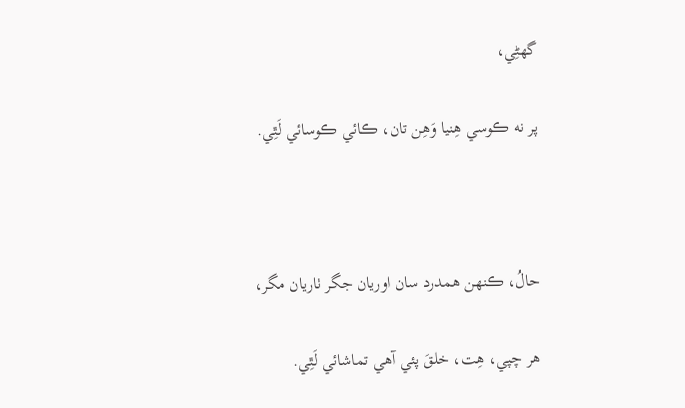گهڻِي،

پر نه ڪوسي هِنيا وَهِن تان، ڪائي ڪوسائي لَٿِي.



حالُ، ڪنهن همدرد سان اوريان جگر ٺاريان مگر،

هر چپي، هِت، خلقَ پئي آهي تماشائي لَٿِي.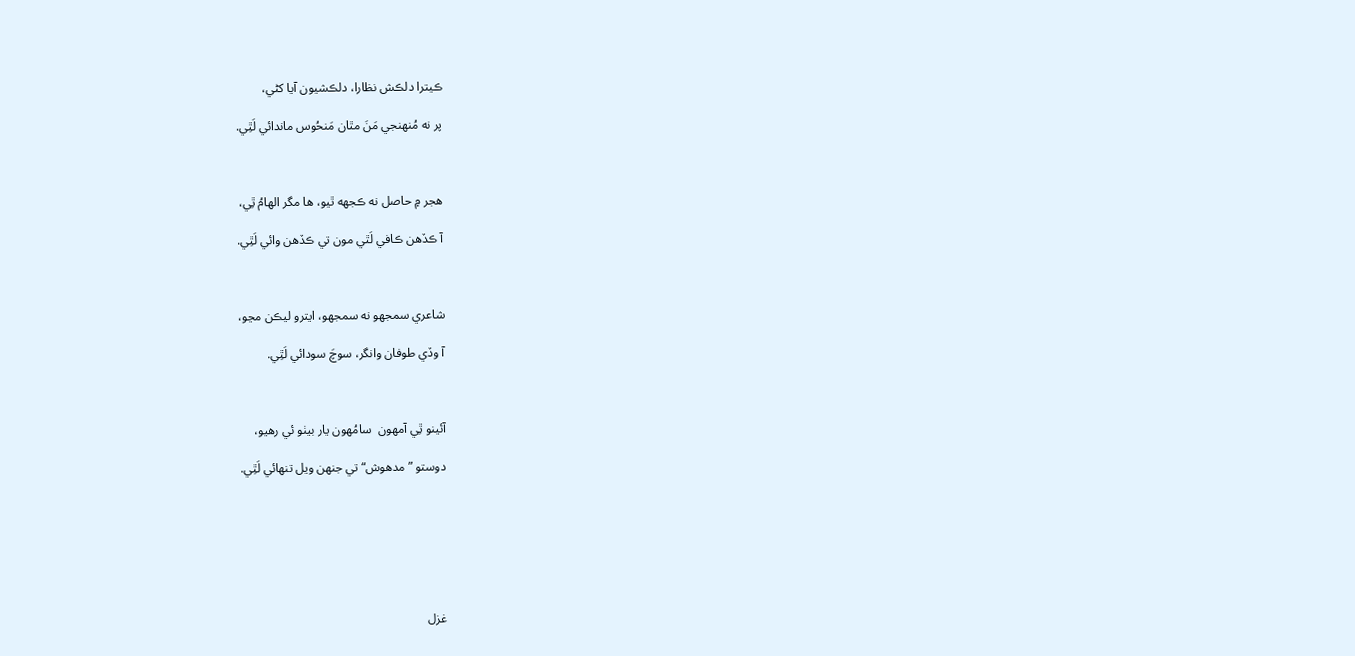ڪيترا دلڪش نظارا، دلڪشيون آيا کڻي،

پر نه مُنهنجي مَنَ مٿان مَنحُوس ماندائي لَٿِي.



هجر ۾ حاصل نه ڪجهه ٿيو، ها مگر الهامُ ٿِي،

آ ڪڏهن ڪافي لَٿي مون تي ڪڏهن وائي لَٿِي.



شاعري سمجهو نه سمجهو، ايترو ليڪن مڃو،

آ وڏي طوفان وانگر، سوچَ سودائي لَٿِي.



آئينو ٿِي آمهون  سامُهون يار بيٺو ئي رهيو،

دوستو ”مدهوش“ تي جنهن ويل تنهائي لَٿِي.







غزل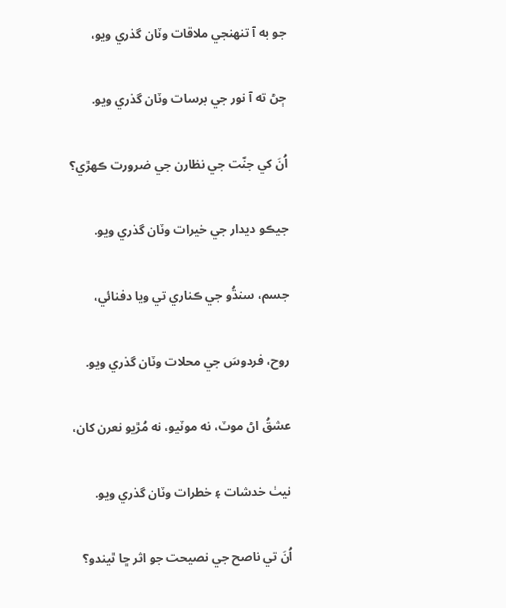جو به آ تنهنجي ملاقات وٽان گذري ويو،

ڄڻ ته آ نور جي برسات وٽان گذري ويو.

اُنَ کي جنّت جي نظارن جي ضرورت ڪهڙي؟

جيڪو ديدار جي خيرات وٽان گذري ويو.

جسم، سنڌُو جي ڪناري تي ويا دفنائي،

روح، فردوسَ جي محلات وٽان گذري ويو.

عشقُ اڻ موٽ، نه موٽيو، نه مُڙيو نعرن کان،

نيٺ خدشات ۽ خطرات وٽان گذري ويو.

اُنَ تي ناصح جي نصيحت جو اثر ڇا ٿيندو؟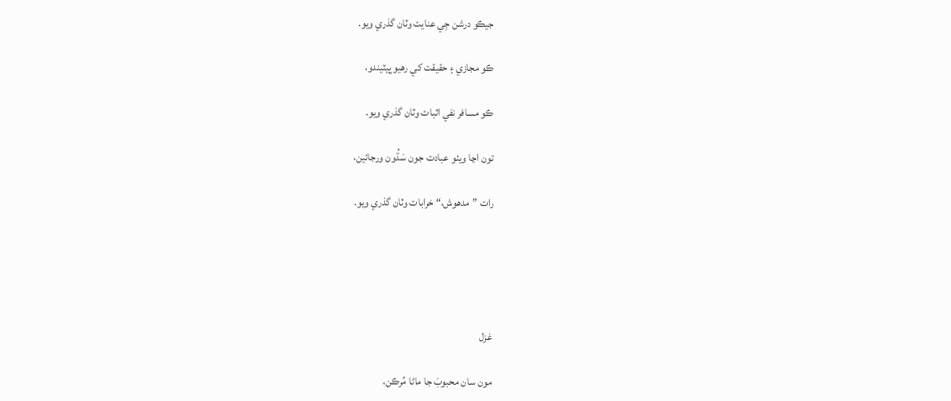جيڪو درشن جِي عنايت وٽان گذري ويو.

ڪو مجازي ۽ حقيقت کي رهيو ڀيٽيندو،

ڪو مسافر نفي اثبات وٽان گذري ويو.

تون اڃا ويٺو عبادت جون سَڌُون ورجائين،

رات ”مدهوش،“ خرابات وٽان گذري ويو.





غزل

مون سان محبوبَ جا ماڻا مُرڪن،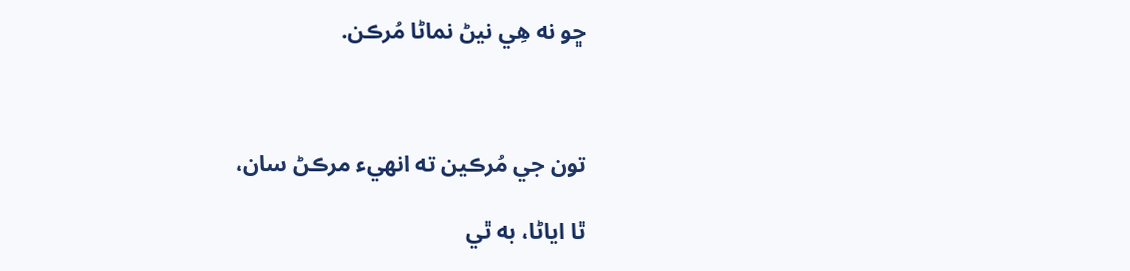ڇو نه هِي نيڻ نماڻا مُرڪن.



تون جي مُرڪين ته انهيء مرڪڻ سان،

ٿا اياڻا، به ٿي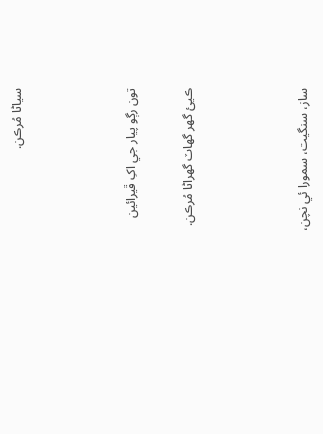سياڻا مُرڪن.



تون رڳو پيار جي اکِ ڦيرائين

ڪيئ گهر گهاٽ گهراڻا مُرڪن.



ساز، سنگيت، سمورا ئي نچن،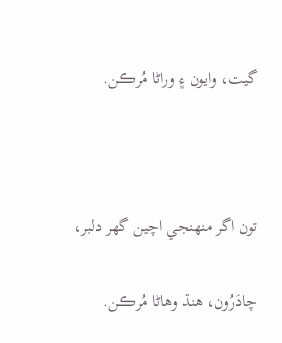گيت، وايون ۽ وراڻا مُرڪن.



تون اگر منهنجي اچين گهر دلبر،

چادَرُون، هنڌ وهاڻا مُرڪن.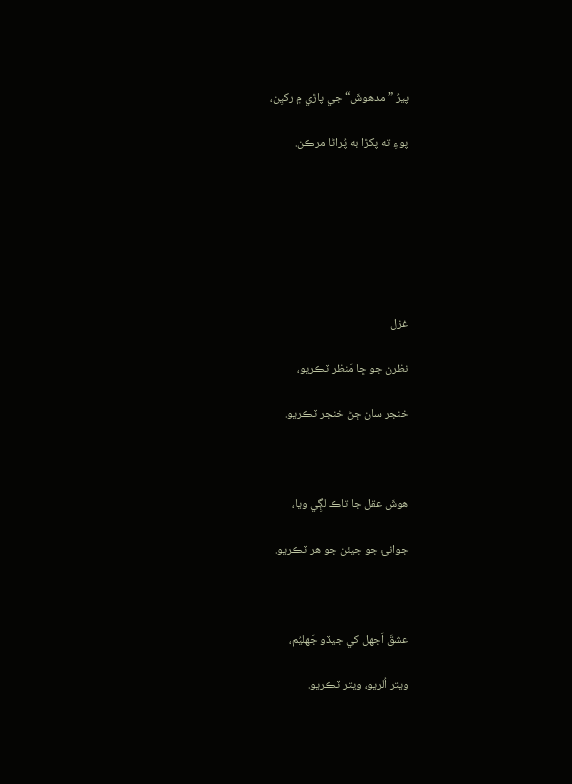پيرُ ”مدهوشَ“ جي پاڙي ۾ رکيِن،

پوءِ ته پکڙا به پُراڻا مرڪن.







غزل

نظرن جو ڇا مَنظر ٽڪريو،

خنجر سان ڄڻ خنجر ٽڪريو.



هوشَ عقل جا تاڪ لڳِي ويا،

جوانئ جو جيئن جو هر ٽڪريو.



عشقَ اَجهل کي جيڏو جَهليُم،

ويتر اُلريو، ويتر ٽڪريو.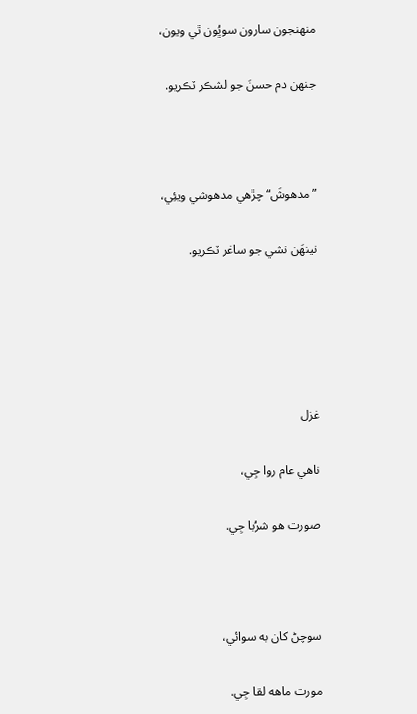منهنجون سارون سوڀُون ٿي ويون،

جنهن دم حسنَ جو لشڪر ٽڪريو.



”مدهوشَ“ چڙهي مدهوشي ويئِي،

نينهَن نشي جو ساغر ٽڪريو.





غزل

ناهي عام روا جِي،

صورت هو شرُبا جِي.



سوچڻ کان به سوائي،

مورت ماهه لقا جِي.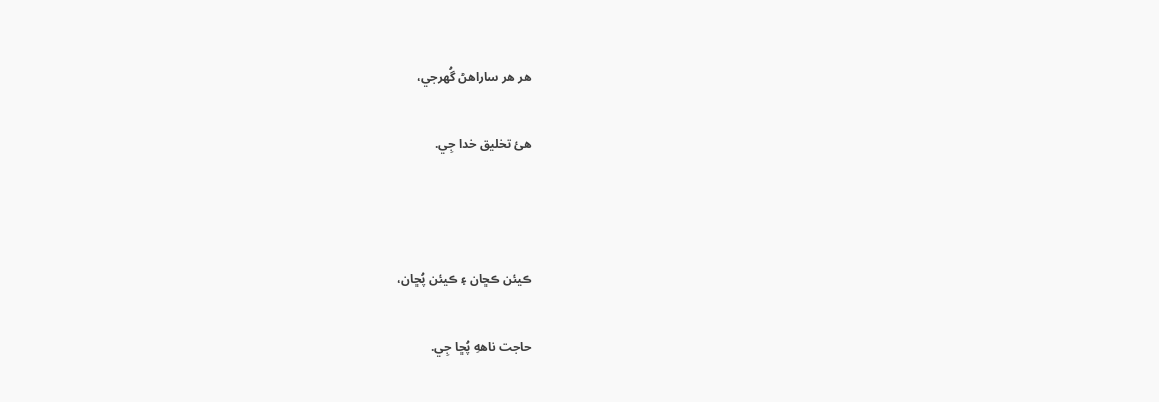هر هر ساراهڻ گُهرجي،

هئ تخليق خدا جِي.



ڪيئن ڪڇان ۽ ڪيئن پُڇان،

حاجت ناههِ پُڇا جِي.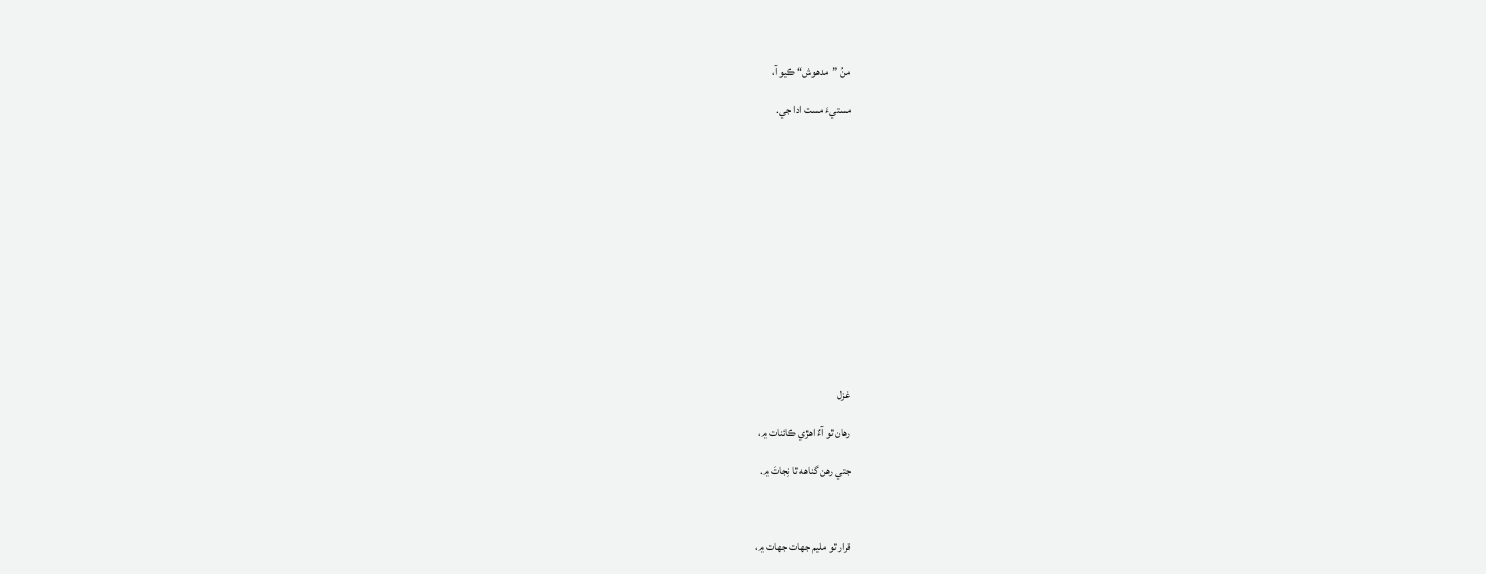منُ ”مدهوش“ ڪيو آ،

مستيءَ مست ادا جي.














غزل

رهان ٿو آءٌ اهڙي ڪائنات ۾،

جتي رهن گناهه ٿا نِجاتَ ۾.



قرار ٿو مليم جهات جهات ۾،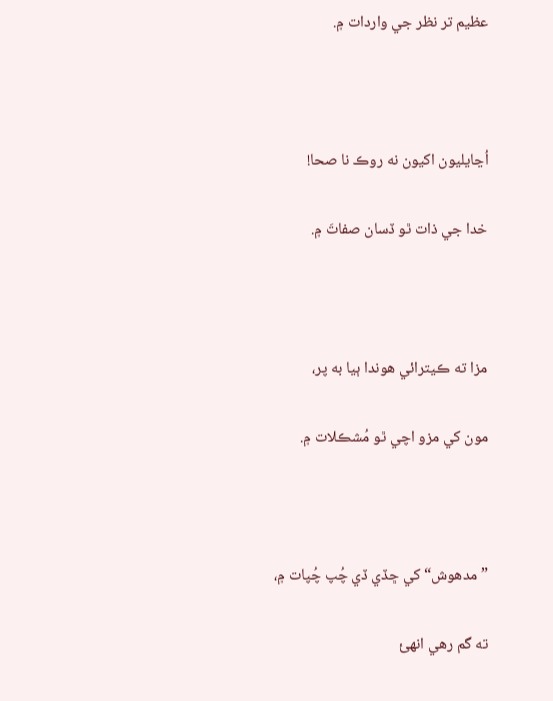عظيم تر نظر جي واردات ۾.



اُڃايليون اکيون نه روڪ نا صحا!

خدا جي ذات ٿو ڏسان صفاتَ ۾.



مزا ته ڪيترائي هوندا ٻيا به پر،

مون کي مزو اچي ٿو مُشڪلات ۾.



”مدهوش“ کي ڇڏي ڏي چُپ چُپات ۾،

ته گم رهي انهئ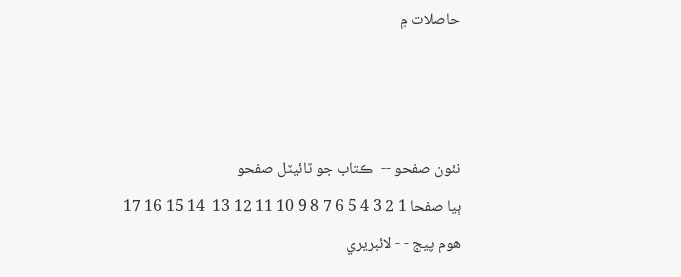حاصلات ۾



نئون صفحو --  ڪتاب جو ٽائيٽل صفحو
ٻيا صفحا 1 2 3 4 5 6 7 8 9 10 11 12 13  14 15 16 17
هوم پيج - - لائبريري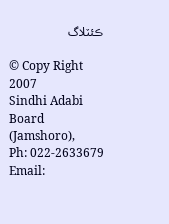ڪئٽلاگ

© Copy Right 2007
Sindhi Adabi Board (Jamshoro),
Ph: 022-2633679 Email: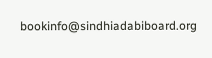bookinfo@sindhiadabiboard.org